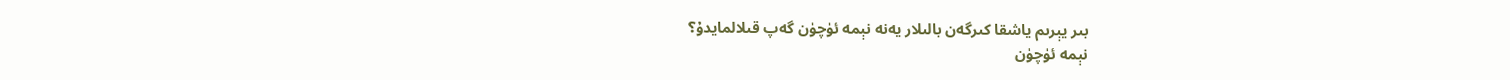بىر يېرىم ياشقا كىرگەن بالىلار يەنە نېمە ئۈچۈن گەپ قىلالمايدۇ؟
نېمە ئۈچۈن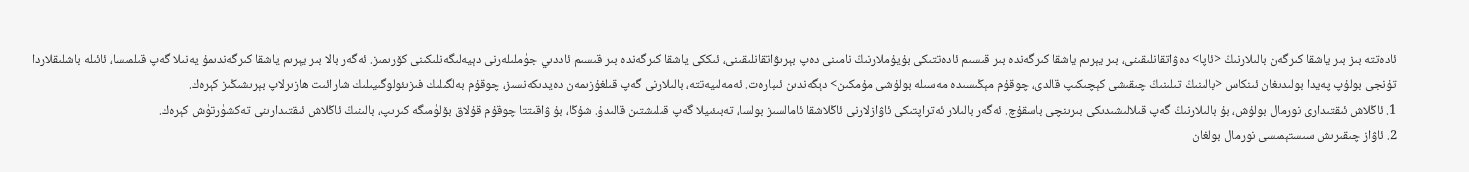ئادەتتە بىز بىر ياشقا كىرگەن بالىلارنىڭ <ئاپا> دەۋاتقانلىقىنى، بىر يېرىم ياشقا كىرگەندە بىر قىسىم ئادەتتىكى بۇيۇملارنىڭ نامىنى دەپ بېرىۋاتقانلىقىنى، ئىككى ياشقا كىرگەندە بىر قىسىم ئاددىي جۈملىلەرنى دېيەلىگەنلىكىنى كۆرىمىز. ئەگەر بالا بىر يېرىم ياشقا كىرگەندىمۇ يەنىلا گەپ قىلمىسا، ئائىلە باشلىقلاردا تۇنجى بولۇپ پەيدا بولىدىغان ئىنكاس <بالىنىڭ تىلىنىڭ چىقىشى كېچىكىپ قالدى، چوقۇم مېڭىسىدە مەسىلە بولۇشى مۇمكىن> دېگەندىن ئىبارەت. ئەمەلىيەتتە، بالىلارنى گەپ قىلغۇزىمەن دەيدىكەنسىز، چوقۇم بەلگىلىك فىزىئولوگىيىلىك شارائىت ھازىرلاپ بېرىشىڭىز كېرەك.
1. ئاڭلاش ئىقتىدارى نورمال بولۇش، بۇ بالىلارنىڭ گەپ قىلالىشىدىكى بىرىنچى باسقۇچ. ئەگەر بالىلار ئەتراپتىكى ئاۋازلارنى ئاڭلاشقا ئامالسىز بولسا، تەبىئىيلا گەپ قىلىشتىن قالىدۇ. شۇڭا، بۇ ۋاقىتتا چوقۇم قۇلاق بۆلۈمىگە كىرىپ، بالىنىڭ ئاڭلاش ئىقتىدارىنى تەكشۈرتۈش كېرەك.
2. ئاۋاز چىقىرىش سىستېمىسى نورمال بولغان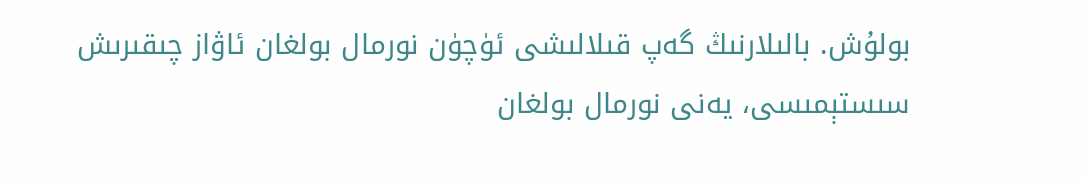بولۇش. بالىلارنىڭ گەپ قىلالىشى ئۈچۈن نورمال بولغان ئاۋاز چىقىرىش سىستېمىسى، يەنى نورمال بولغان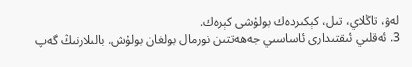لەۋ، تاڭلاي، تىل، كېكىردەك بولۇشى كېرەك.
3. ئەقلىي ئىقتىدارى ئاساسىي جەھەتتىن نورمال بولغان بولۇش. بالىلارنىڭ گەپ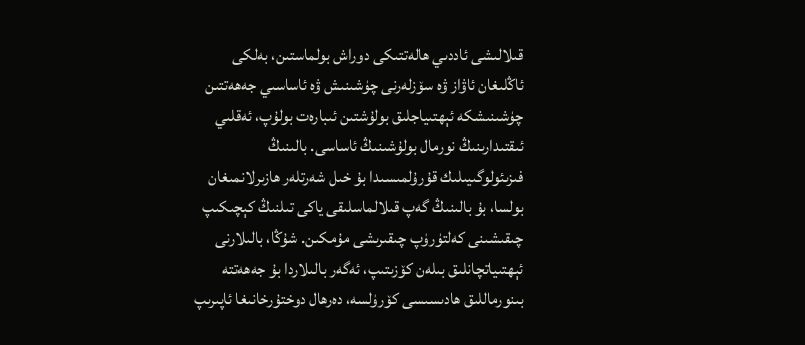قىلالىشى ئاددىي ھالەتتىكى دوراش بولماستىن، بەلكى ئاڭلىغان ئاۋاز ۋە سۆزلەرنى چۈشىنىش ۋە ئاساسىي جەھەتتىن چۈشىنىشكە ئېھتىياجلىق بولۇشتىن ئىبارەت بولۇپ، ئەقلىي ئىقتىدارىنىڭ نورمال بولۇشىنىڭ ئاساسى. بالىنىڭ فىزىئولوگىيىلىك قۇرۇلمىسىدا بۇ خىل شەرتلەر ھازىرلانمىغان بولسا، بۇ بالىنىڭ گەپ قىلالماسلىقى ياكى تىلنىڭ كېچىكىپ چىقىشىنى كەلتۈرۈپ چىقىرىشى مۇمكىن. شۇڭا، بالىلارنى ئېھتىياتچانلىق بىلەن كۆزىتىپ، ئەگەر بالىلاردا بۇ جەھەتتە بىنورماللىق ھادىسىسى كۆرۈلسە، دەرھال دوختۇرخانىغا ئاپىرىپ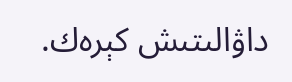داۋالىتىش كېرەك.